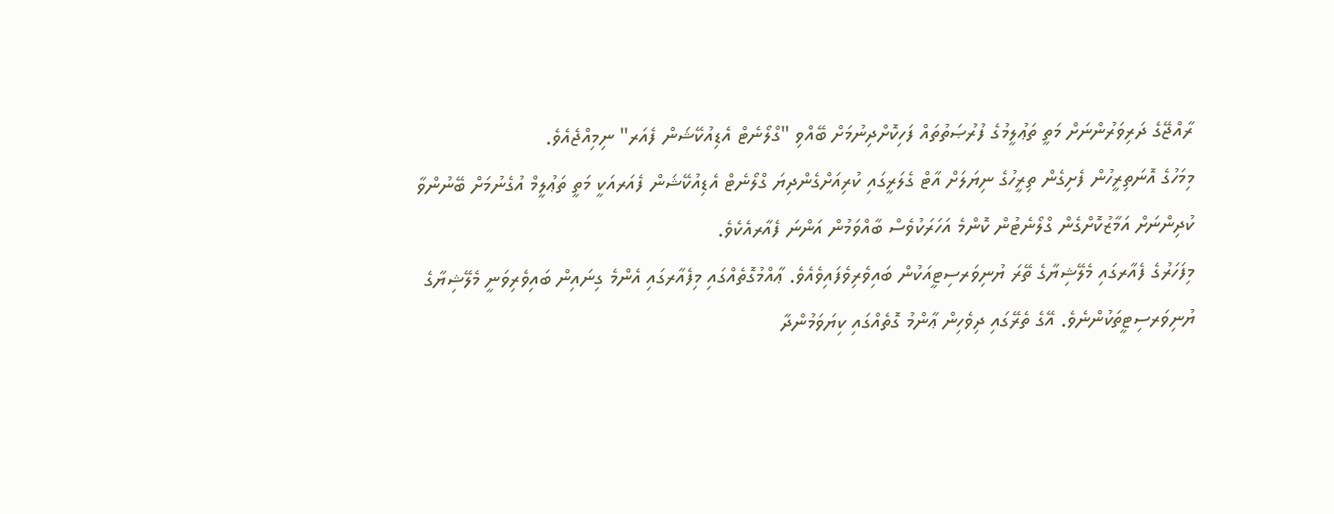ރާއްޖޭގެ ދަރިވަރުންނަށް މަތީ ތަޢުލީމުގެ ފުރުޞަތުތައް ފަހިކޮށްދިނުމަށް ބޭއްވި "ގްލޯނެޓް އެޑިއުކޭޝަން ފެއަރ" ނިމިއްޖެއެވެ.
މިމަހުގެ އޮނަތިރީހުން ފެށިގެން ތިރީހުގެ ނިޔަލަށް އާޓް ގެލަރީގައި ކުރިއަށްގެންދިޔަ ގްލޯނެޓް އެޑިއުކޭޝަން ފެއަރއަކީ މަތީ ތަޢުލީމް އުގެނުމަށް ބޭނުންވާ ކުދިންނަށް އަމާޒުކޮށްގެން ގްލޯނެޓުން ކޮންމެ އަހަރަކުވެސް ބާއްވަމުން އަންނަ ފެއާރއެކެވެ.
މިފަހަރުގެ ފެއާރގައި މެލޭޝިޔާގެ ތޭރަ ޔުނިވަރސިޓީއަކުން ބައިވެރިވެފައިވެއެވެ. ޢާއްމުގޮތެއްގައި މިފެއާރގައި އެންމެ ގިނައިން ބައިވެރިވަނީ މެލޭޝިޔާގެ ޔުނިވަރސިޓީތަކުންނެވެ. އޭގެ ތެރޭގައި ދިވެހިން ޢާންމު ގޮތެއްގައި ކިޔަވަމުންދާ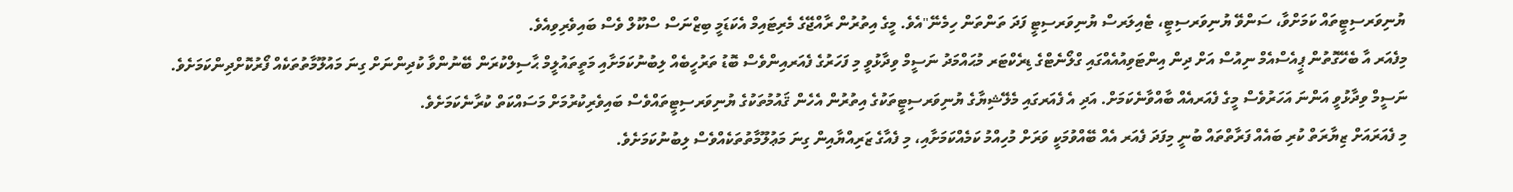ޔުނިވަރސިޓީތައް ކަމަށްވާ، ސަންވޭ ޔުނިވަރސިޓީ، ޓެއިލަރސް ޔުނިވަރސިޓީ ފަދަ ތަންތަން ހިމެނޭ"އެވެ. މީގެ އިތުރުން ރާއްޖޭގެ މެރިޓައިމް އެކަޑަމީ ބިޒްނަސް ސްކޫލް ވެސް ބައިވެރިވިއެވެ.
މިފެއަރ އާ ބެހޭގޮތުން ޕީއެސްއެމް ނިއުސް އަށް ދިން އިންޓަވިއުއެއްގައި ގްލޯނެޓްގެ ޑިރެކްޓަރ މުޙައްމަދު ނަސީމް ވިދާޅުވީ މި ފަހަރުގެ ފެއަރއިންވެސް ބޮޑު ތަރުހީބެއް ލިބުނުކަމަށާއި މަތީތައުލީމް ޙާސިލްކުރަން ބޭނުންވާ ކުދިންނަށް ގިނަ މައުލޫމާތުތަކެއް ފޯރުކޮށްދިންކަމަށެވެ.
ނަސީމް ވިދާޅުވީ އަންނަ އަހަރުވެސް މީގެ ފެއަރއެއް ބާއްވާނެކަމަށް. އަދި އެ ފެއަރގައި މެލޭޝިޔާގެ ޔުނިވަރސިޓީތަކުގެ އިތުރުން އެހެން ޤައުމުތަކުގެ ޔުނިވަރސިޓީތައްވެސް ބައިވެރިކުރުމަށް މަސައްކަތް ކުރާނެކަމަށެވެ.
މި ފެއަރައަށް ޒިޔާރަތް ކުރި ބައެއް ފަރާތްތައް ބުނީ މިފަދަ ފެއަރ އެއް ބޭއްވުމަކީ ވަރަށް މުހިއްމު ކަމެއްކަމަށާއި، މި ފެއާގެ ޒަރިއްޔާއިން ގިނަ މަޢުލޫމާތުތަކެއްވެސް ލިބުނުކަމަށެވެ.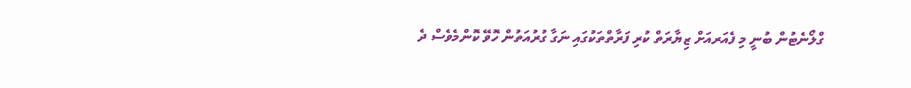ގްލޯނެޓުން ބުނީ މި ފެއަރއަށް ޒިޔާރަތް ކުރި ފަރާތްތަކުގައި ނަގާ ގުރުއަތުން ހޮވޭ ކޮންމެވެސް ދެ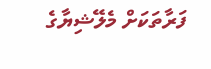ފަރާތަކަށް މެލޭޝިޔާގެ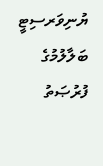ޔުނިވަރސިޓީ ބަލާލުމުގެ ފުރުޞަތު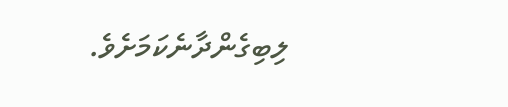ލިބިގެންދާނެކަމަށެވެ.